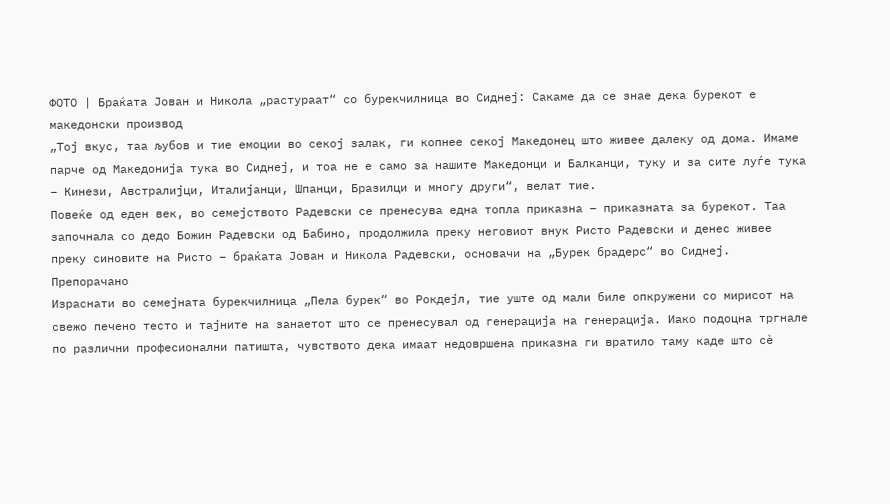ФОТО | Браќата Јован и Никола „растураат“ со бурекчилница во Сиднеј: Сакаме да се знае дека бурекот е македонски производ
„Тој вкус, таа љубов и тие емоции во секој залак, ги копнее секој Македонец што живее далеку од дома. Имаме парче од Македонија тука во Сиднеј, и тоа не е само за нашите Македонци и Балканци, туку и за сите луѓе тука – Кинези, Австралијци, Италијанци, Шпанци, Бразилци и многу други“, велат тие.
Повеќе од еден век, во семејството Радевски се пренесува една топла приказна – приказната за бурекот. Таа започнала со дедо Божин Радевски од Бабино, продолжила преку неговиот внук Ристо Радевски и денес живее преку синовите на Ристо – браќата Јован и Никола Радевски, основачи на „Бурек брадерс“ во Сиднеј.
Препорачано
Израснати во семејната бурекчилница „Пела бурек“ во Рокдејл, тие уште од мали биле опкружени со мирисот на свежо печено тесто и тајните на занаетот што се пренесувал од генерација на генерација. Иако подоцна тргнале по различни професионални патишта, чувството дека имаат недовршена приказна ги вратило таму каде што сè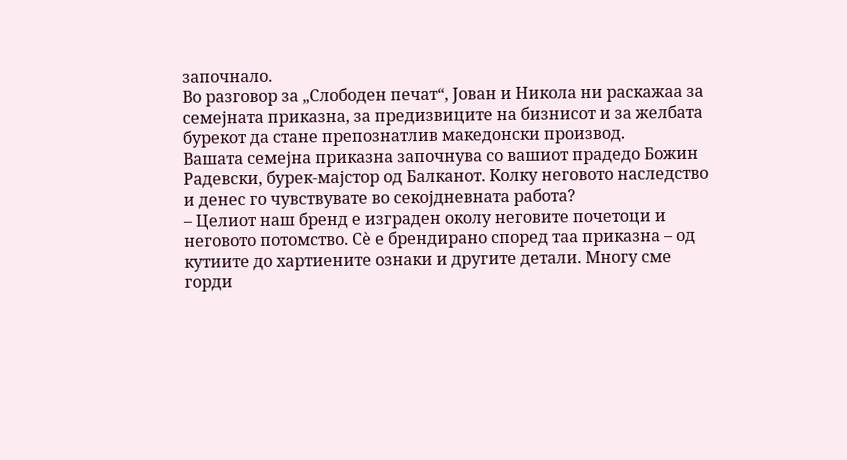започнало.
Во разговор за „Слободен печат“, Јован и Никола ни раскажаа за семејната приказна, за предизвиците на бизнисот и за желбата бурекот да стане препознатлив македонски производ.
Вашата семејна приказна започнува со вашиот прадедо Божин Радевски, бурек-мајстор од Балканот. Колку неговото наследство и денес го чувствувате во секојдневната работа?
– Целиот наш бренд е изграден околу неговите почетоци и неговото потомство. Сè е брендирано според таа приказна – од кутиите до хартиените ознаки и другите детали. Многу сме горди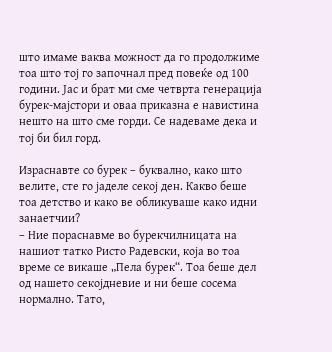што имаме ваква можност да го продолжиме тоа што тој го започнал пред повеќе од 100 години. Јас и брат ми сме четврта генерација бурек-мајстори и оваа приказна е навистина нешто на што сме горди. Се надеваме дека и тој би бил горд.

Израснавте со бурек – буквално, како што велите, сте го јаделе секој ден. Какво беше тоа детство и како ве обликуваше како идни занаетчии?
– Ние пораснавме во бурекчилницата на нашиот татко Ристо Радевски, која во тоа време се викаше „Пела бурек“. Тоа беше дел од нашето секојдневие и ни беше сосема нормално. Тато,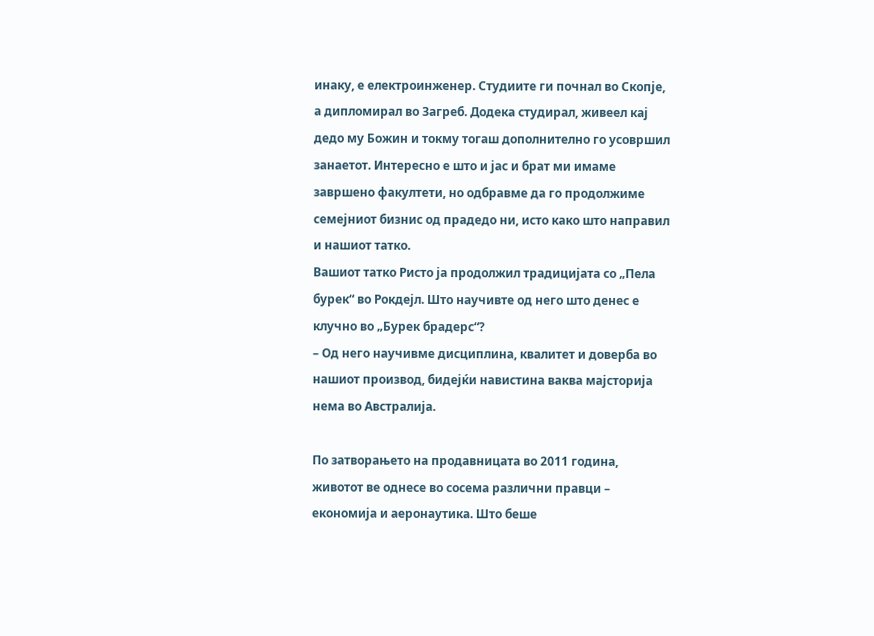инаку, е електроинженер. Студиите ги почнал во Скопје, а дипломирал во Загреб. Додека студирал, живеел кај дедо му Божин и токму тогаш дополнително го усовршил занаетот. Интересно е што и јас и брат ми имаме завршено факултети, но одбравме да го продолжиме семејниот бизнис од прадедо ни, исто како што направил и нашиот татко.
Вашиот татко Ристо ја продолжил традицијата со „Пела бурек“ во Рокдејл. Што научивте од него што денес е клучно во „Бурек брадерс“?
– Од него научивме дисциплина, квалитет и доверба во нашиот производ, бидејќи навистина ваква мајсторија нема во Австралија.

По затворањето на продавницата во 2011 година, животот ве однесе во сосема различни правци – економија и аеронаутика. Што беше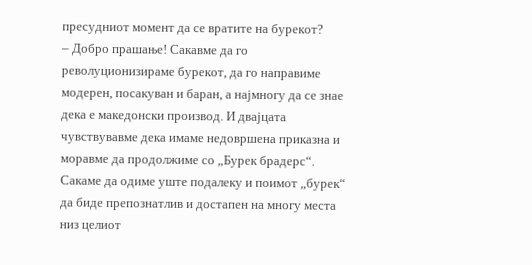пресудниот момент да се вратите на бурекот?
– Добро прашање! Сакавме да го револуционизираме бурекот, да го направиме модерен, посакуван и баран, а најмногу да се знае дека е македонски производ. И двајцата чувствувавме дека имаме недовршена приказна и моравме да продолжиме со „Бурек брадерс“. Сакаме да одиме уште подалеку и поимот „бурек“ да биде препознатлив и достапен на многу места низ целиот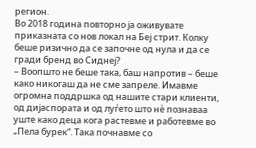регион.
Во 2018 година повторно ја оживувате приказната со нов локал на Беј стрит. Колку беше ризично да се започне од нула и да се гради бренд во Сиднеј?
– Воопшто не беше така, баш напротив – беше како никогаш да не сме запреле. Имавме огромна поддршка од нашите стари клиенти, од дијаспората и од луѓето што нè познаваа уште како деца кога растевме и работевме во „Пела бурек“. Така почнавме со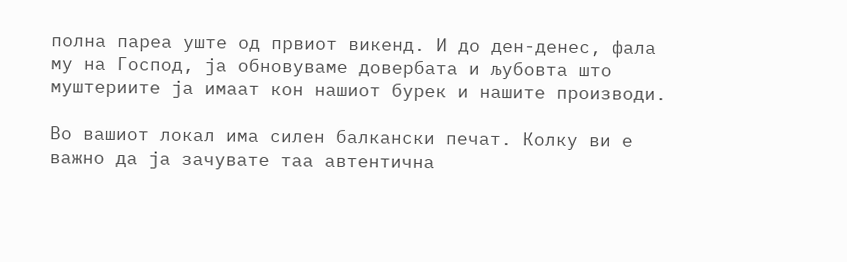полна пареа уште од првиот викенд. И до ден-денес, фала му на Господ, ја обновуваме довербата и љубовта што муштериите ја имаат кон нашиот бурек и нашите производи.

Во вашиот локал има силен балкански печат. Колку ви е важно да ја зачувате таа автентична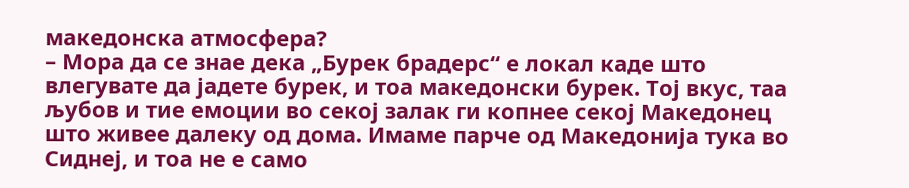македонска атмосфера?
– Мора да се знае дека „Бурек брадерс“ е локал каде што влегувате да јадете бурек, и тоа македонски бурек. Тој вкус, таа љубов и тие емоции во секој залак ги копнее секој Македонец што живее далеку од дома. Имаме парче од Македонија тука во Сиднеј, и тоа не е само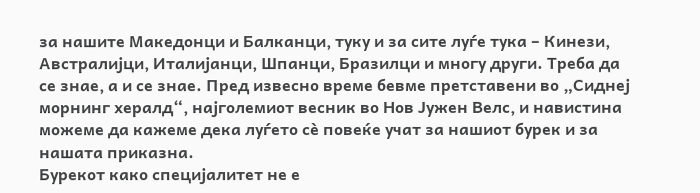за нашите Македонци и Балканци, туку и за сите луѓе тука – Кинези, Австралијци, Италијанци, Шпанци, Бразилци и многу други. Треба да се знае, а и се знае. Пред извесно време бевме претставени во „Сиднеј морнинг хералд“, најголемиот весник во Нов Јужен Велс, и навистина можеме да кажеме дека луѓето сè повеќе учат за нашиот бурек и за нашата приказна.
Бурекот како специјалитет не е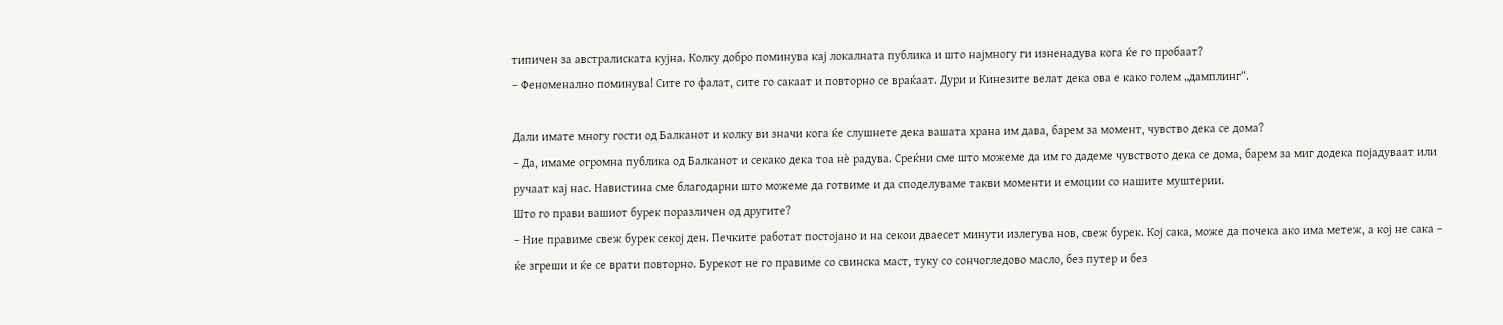типичен за австралиската кујна. Колку добро поминува кај локалната публика и што најмногу ги изненадува кога ќе го пробаат?
– Феноменално поминува! Сите го фалат, сите го сакаат и повторно се враќаат. Дури и Кинезите велат дека ова е како голем „дамплинг“.

Дали имате многу гости од Балканот и колку ви значи кога ќе слушнете дека вашата храна им дава, барем за момент, чувство дека се дома?
– Да, имаме огромна публика од Балканот и секако дека тоа нè радува. Среќни сме што можеме да им го дадеме чувството дека се дома, барем за миг додека појадуваат или ручаат кај нас. Навистина сме благодарни што можеме да готвиме и да споделуваме такви моменти и емоции со нашите муштерии.
Што го прави вашиот бурек поразличен од другите?
– Ние правиме свеж бурек секој ден. Печките работат постојано и на секои дваесет минути излегува нов, свеж бурек. Кој сака, може да почека ако има метеж, а кој не сака – ќе згреши и ќе се врати повторно. Бурекот не го правиме со свинска маст, туку со сончогледово масло, без путер и без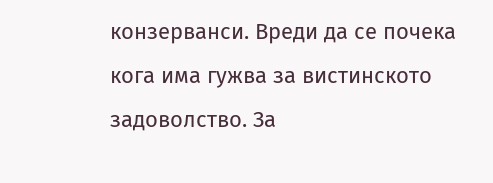конзерванси. Вреди да се почека кога има гужва за вистинското задоволство. За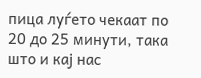пица луѓето чекаат по 20 до 25 минути, така што и кај нас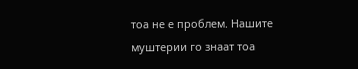тоа не е проблем. Нашите муштерии го знаат тоа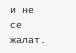и не се жалат.